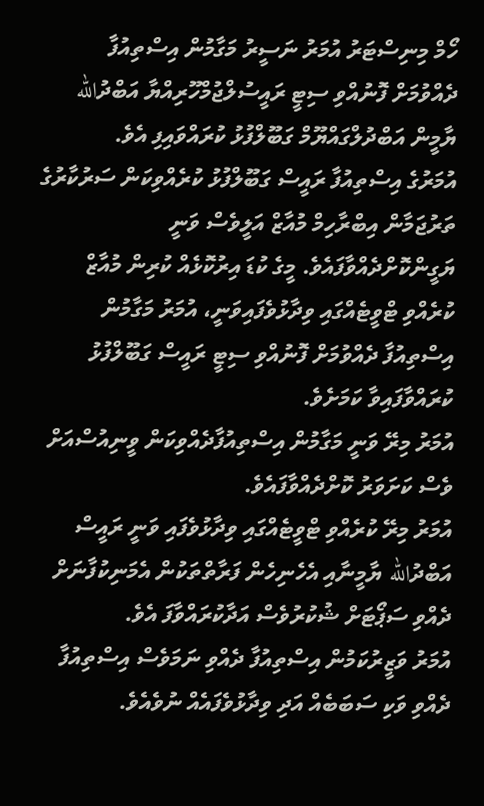ހޯމް މިނިސްޓަރު އުމަރު ނަސީރު މަގާމުން އިސްތިއުފާ ދެއްވުމަށް ފޮނުއްވި ސިޓީ ރައީސުލްޖުމްހޫރިއްޔާ އަބްދުالله ޔާމީން އަބްދުލްގައްޔޫމް ގަބޫލްފުޅު ކުރައްވައިފި އެވެ.
އުމަރުގެ އިސްތިއުފާ ރައީސް ގަބޫލްފުޅު ކުރެއްވިކަން ސަރުކާރުގެ ތަރުޖަމާން އިބްރާހިމް މުއާޒް އަލީވެސް ވަނީ ޔަގީންކޮށްދެއްވާފައެވެ. މީގެ ކުޑަ އިރުކޮޅެއް ކުރިން މުއާޒް ކުރެއްވި ޓްވީޓެއްގައި ވިދާޅުވެފައިވަނީ، އުމަރު މަގާމުން އިސްތިއުފާ ދެއްވުމަށް ފޮނުއްވި ސިޓީ ރައީސް ގަބޫލްފުޅު ކުރައްވާފައިވާ ކަމަށެވެ.
އުމަރު މިރޭ ވަނީ މަގާމުން އިސްތިއުފާދެއްވިކަން ވީނިއުސްއަށް ވެސް ކަށަވަރު ކޮށްދެއްވާފައެވެ.
އުމަރު މިރޭ ކުރެއްވި ޓްވީޓެއްގައި ވިދާޅުވެފައި ވަނީ ރައީސް އަބްދުالله ޔާމީނާއި އެހެނިހެން ފަރާތްތަކުން އެމަނިކުފާނަށް ދެއްވި ސަޕޯޓަށް ޝުކުރުވެސް އަދާކުރައްވާފަ އެވެ.
އުމަރު ވަޒީރުކަމުން އިސްތިއުފާ ދެއްވި ނަމަވެސް އިސްތިއުފާ ދެއްވި ވަކި ސަބަބެއް އަދި ވިދާޅުވެފައެއް ނުވެއެވެ.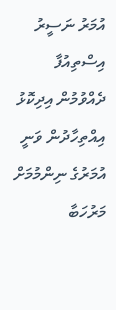އުމަރު ނަސީރު އިސްތިއުފާ ދެއްވުމުން އިދިކޮޅު އިއްތިހާދުން ވަނީ އުމަރުގެ ނިންމުމަށް މަރުހަބާ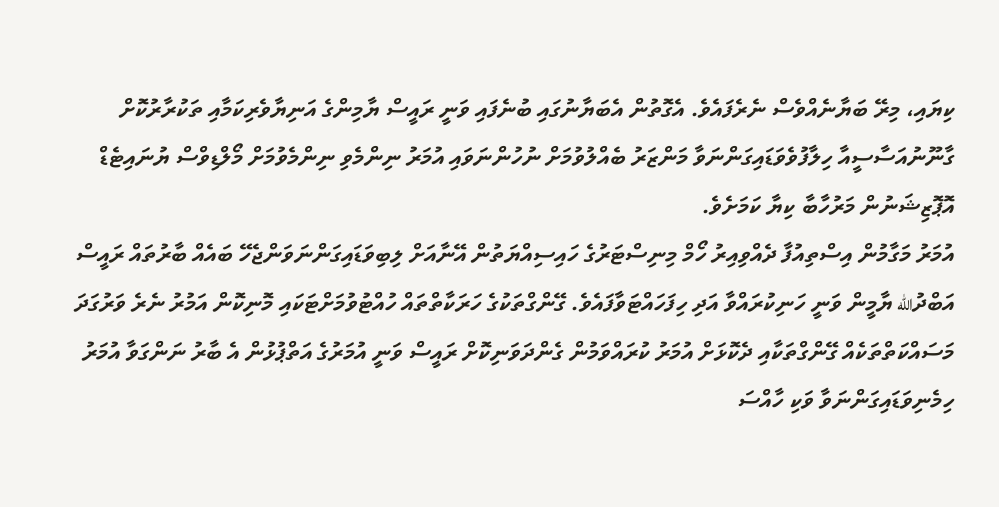ކިޔައި، މިރޭ ބަޔާނެއްވެސް ނެރެފައެވެ. އެގޮތުން އެބަޔާނުގައި ބުނެފައި ވަނީ ރައީސް ޔާމިންގެ އަނިޔާވެރިކަމާއި ތަކުރާރުކޮށް ގާނޫނުއަސާސީއާ ހިލާފުވެވަޑައިގަންނަވާ މަންޒަރު ބެއްލުވުމަށް ނުހުންނަވައި އުމަރު ނިންމެވި ނިންމެވުމަށް މޯލްޑިވްސް ޔުނައިޓެޑް އޮޕޮޒިޝަނުން މަރުހާބާ ކިޔާ ކަމަށެވެ.
އުމަރު މަގާމުން އިސްތިއުފާ ދެއްވިއިރު ހޯމް މިނިސްޓަރުގެ ހައިސިއްޔަތުން އޭނާއަށް ލިބިވަޑައިގަންނަވަންޖެހޭ ބައެއް ބާރުތައް ރައީސް އަބްދުالله ޔާމީން ވަނީ ހަނިކުރައްވާ އަދި ހިފަހައްޓަވާފައެވެ. ގޭންގްތަކުގެ ހަރަކާތްތައް ހުއްޓުވުމަށްޓަކައި މޮނިކޮން އަމުރު ނެރެ ވަރުގަދަ މަސައްކަތްތަކެއް ގޭންގްތަކާއި ދެކޮޅަށް އުމަރު ކުރައްވަމުން ގެންދަވަނިކޮށް ރައީސް ވަނީ އުމަރުގެ އަތްޕުޅުން އެ ބާރު ނަންގަވާ އުމަރު ހިމެނިވަޑައިގަންނަވާ ވަކި ހާއްސަ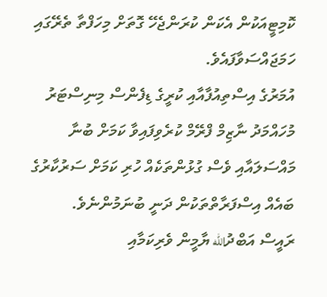ކޮމިޓީއަކުން އެކަން ކުރަންޖެހޭ ގޮތަށް މިހަފްތާ ތެރޭގައި ހަމަޖައްސަވާފައެވެ.
އުމަރުގެ އިސްތިއުފާއާއި ކުރީގެ ޑިފެންސް މިނިސްޓަރު މުހައްމަދު ނާޒިމް ފްރޭމް ކުރެވިފައިވާ ކަމަށް ބުނާ މައްސަލައާއި ވެސް ގުޅުންތަކެއް ހުރި ކަމަށް ސަރުކާރުގެ ބައެއް އިސްފަރާތްތަކުން ދަނީ ބުނަމުންނެވެ.
ރައީސް އަބްދުالله ޔާމީން ވެރިކަމާއި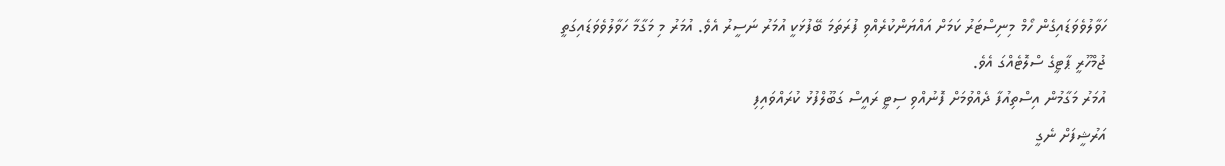ހަވާލުވެވަޑައިގެން ހޯމް މިނިސްޓަރު ކަމަށް އައްޔަންކުރެއްވި ފުރަތަމަ ބޭފުޅަކީ އުމަރު ނަސީރު އެވެ. އުމަރު މި މަގާމާ ހަވާލުވެވަޑައިގަތީ ޖުމްހޫރީ ޕާޓީގެ ސްލޮޓެއްގަ އެވެ.
އުމަރު މަގާމުން އިސްތިއުފާ ދެއްވުމަށް ފޮނުއްވި ސިޓީ ރައީސް ގަބޫލްފުޅު ކުރައްވައިފި
އަރުޝީފަށް ނެގީ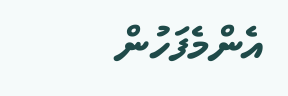އެންމެފަހުން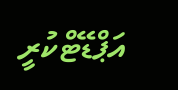އަޕްޑޭޓްކުރީ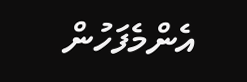އެންމެފަހުން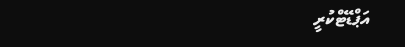އަޕްޑޭޓްކުރީ